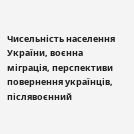Чисельність населення України, воєнна міграція, перспективи повернення українців, післявоєнний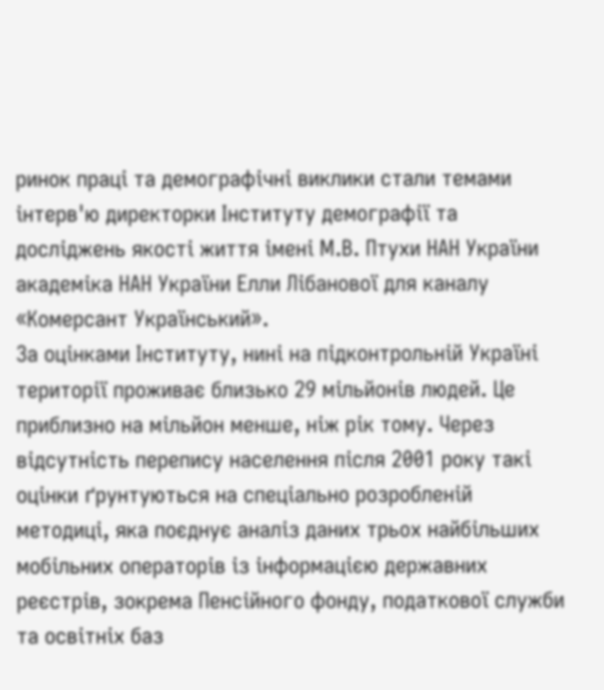ринок праці та демографічні виклики стали темами інтерв'ю директорки Інституту демографії та досліджень якості життя імені М.В. Птухи НАН України академіка НАН України Елли Лібанової для каналу «Комерсант Український».
За оцінками Інституту, нині на підконтрольній Україні території проживає близько 29 мільйонів людей. Це приблизно на мільйон менше, ніж рік тому. Через відсутність перепису населення після 2001 року такі оцінки ґрунтуються на спеціально розробленій методиці, яка поєднує аналіз даних трьох найбільших мобільних операторів із інформацією державних реєстрів, зокрема Пенсійного фонду, податкової служби та освітніх баз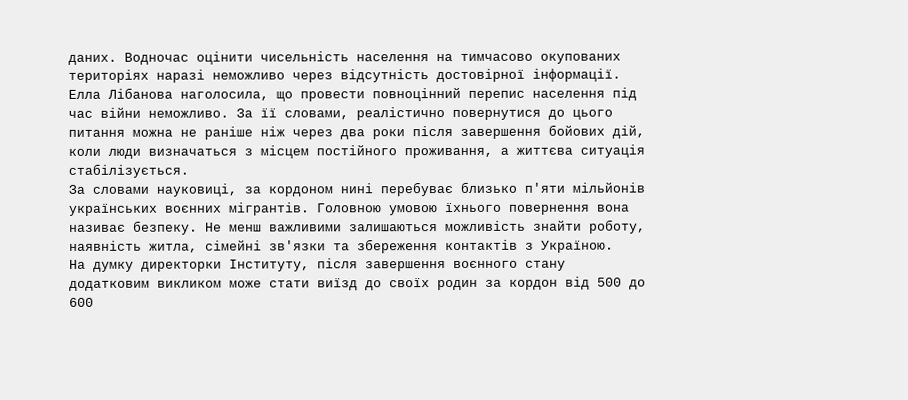даних. Водночас оцінити чисельність населення на тимчасово окупованих територіях наразі неможливо через відсутність достовірної інформації.
Елла Лібанова наголосила, що провести повноцінний перепис населення під час війни неможливо. За її словами, реалістично повернутися до цього питання можна не раніше ніж через два роки після завершення бойових дій, коли люди визначаться з місцем постійного проживання, а життєва ситуація стабілізується.
За словами науковиці, за кордоном нині перебуває близько п'яти мільйонів українських воєнних мігрантів. Головною умовою їхнього повернення вона називає безпеку. Не менш важливими залишаються можливість знайти роботу, наявність житла, сімейні зв'язки та збереження контактів з Україною.
На думку директорки Інституту, після завершення воєнного стану додатковим викликом може стати виїзд до своїх родин за кордон від 500 до 600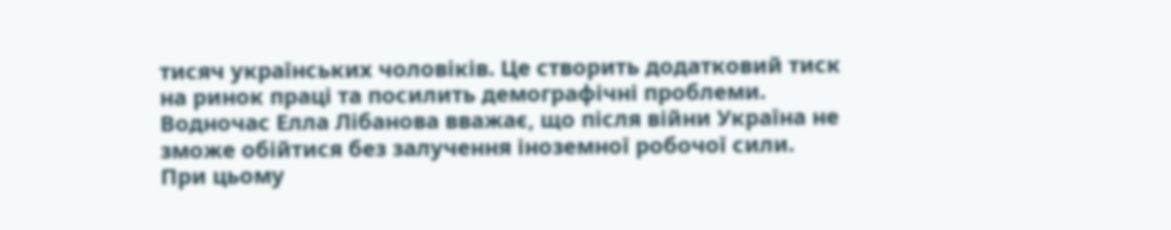тисяч українських чоловіків. Це створить додатковий тиск на ринок праці та посилить демографічні проблеми.
Водночас Елла Лібанова вважає, що після війни Україна не зможе обійтися без залучення іноземної робочої сили. При цьому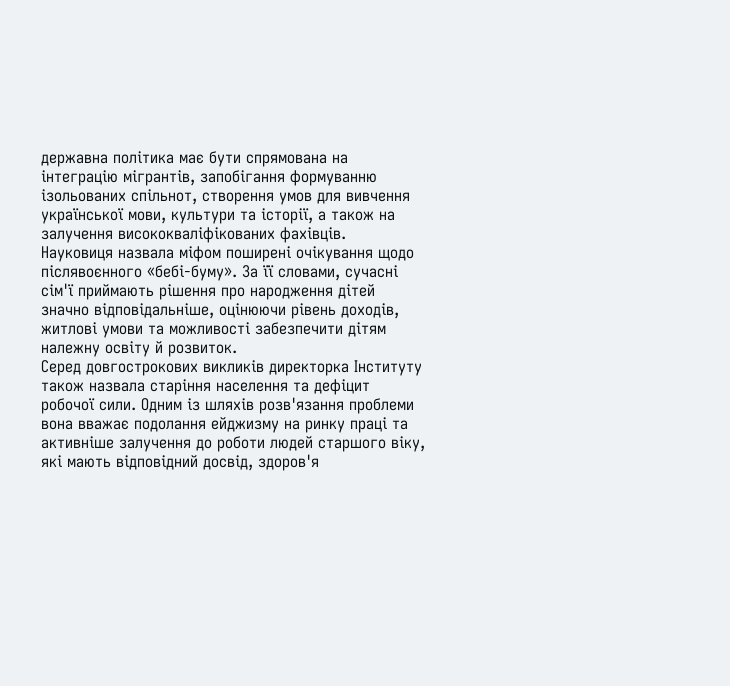державна політика має бути спрямована на інтеграцію мігрантів, запобігання формуванню ізольованих спільнот, створення умов для вивчення української мови, культури та історії, а також на залучення висококваліфікованих фахівців.
Науковиця назвала міфом поширені очікування щодо післявоєнного «бебі-буму». За її словами, сучасні сім'ї приймають рішення про народження дітей значно відповідальніше, оцінюючи рівень доходів, житлові умови та можливості забезпечити дітям належну освіту й розвиток.
Серед довгострокових викликів директорка Інституту також назвала старіння населення та дефіцит робочої сили. Одним із шляхів розв'язання проблеми вона вважає подолання ейджизму на ринку праці та активніше залучення до роботи людей старшого віку, які мають відповідний досвід, здоров'я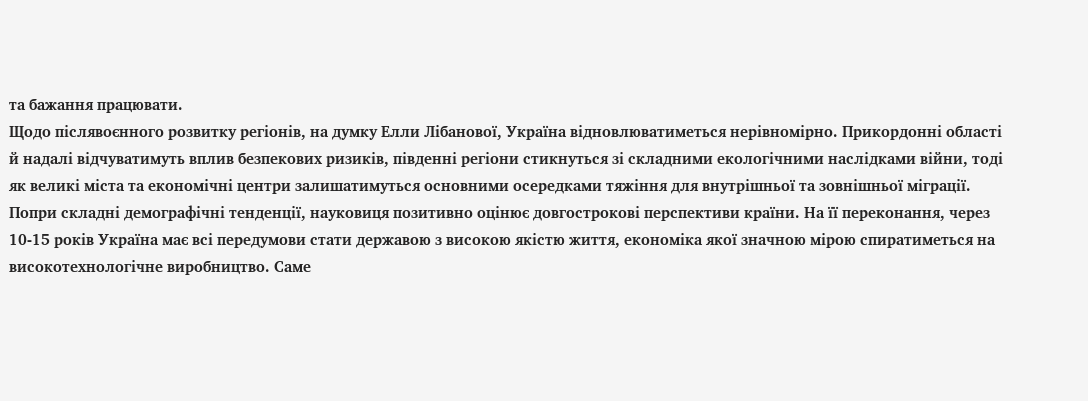та бажання працювати.
Щодо післявоєнного розвитку регіонів, на думку Елли Лібанової, Україна відновлюватиметься нерівномірно. Прикордонні області й надалі відчуватимуть вплив безпекових ризиків, південні регіони стикнуться зі складними екологічними наслідками війни, тоді як великі міста та економічні центри залишатимуться основними осередками тяжіння для внутрішньої та зовнішньої міграції.
Попри складні демографічні тенденції, науковиця позитивно оцінює довгострокові перспективи країни. На її переконання, через 10-15 років Україна має всі передумови стати державою з високою якістю життя, економіка якої значною мірою спиратиметься на високотехнологічне виробництво. Саме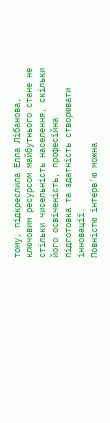тому, підкреслила Елла Лібанова, ключовим ресурсом майбутнього стане не стільки чисельність населення, скільки його освіченість, професійна підготовка та здатність створювати інновації.
Повністю інтерв'ю можна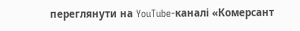переглянути на YouTube-каналі «Комерсант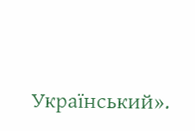Український».